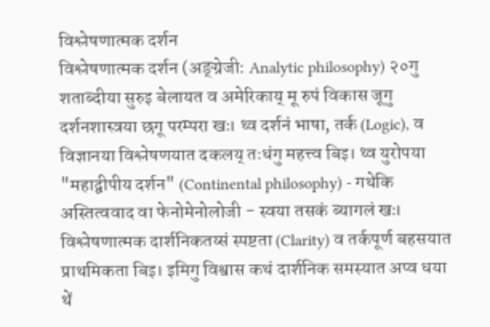विश्लेषणात्मक दर्शन
विश्लेषणात्मक दर्शन (अङ्ग्रेजी: Analytic philosophy) २०गु शताब्दीया सुरुइ बेलायत व अमेरिकाय् मू रुपं विकास जूगु दर्शनशास्त्रया छगू परम्परा खः। थ्व दर्शनं भाषा, तर्क (Logic), व विज्ञानया विश्लेषणयात दकलय् तःधंगु महत्त्व बिइ। थ्व युरोपया "महाद्वीपीय दर्शन" (Continental philosophy) - गथेकि अस्तित्ववाद वा फेनोमेनोलोजी - स्वया तसकं ब्यागलं खः। विश्लेषणात्मक दार्शनिकतय्सं स्पष्टता (Clarity) व तर्कपूर्ण बहसयात प्राथमिकता बिइ। इमिगु विश्वास कथं दार्शनिक समस्यात अप्व धया थें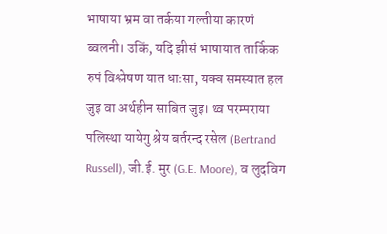भाषाया भ्रम वा तर्कया गल्तीया कारणं ब्वलनी। उकिं, यदि झीसं भाषायात तार्किक रुपं विश्लेषण यात धाःसा, यक्व समस्यात हल जुइ वा अर्थहीन साबित जुइ। थ्व परम्पराया पलिस्था यायेगु श्रेय बर्तरन्द रसेल (Bertrand Russell), जी.ई. मुर (G.E. Moore), व लुदविग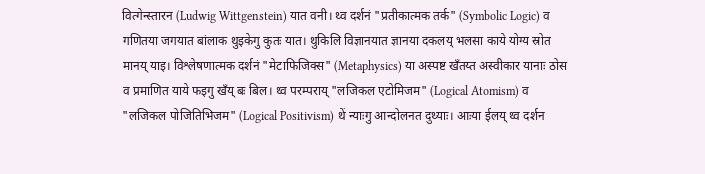वित्गेन्स्तारन (Ludwig Wittgenstein) यात वनी। थ्व दर्शनं "प्रतीकात्मक तर्क" (Symbolic Logic) व गणितया जगयात बांलाक थुइकेगु कुतः यात। थुकिलि विज्ञानयात ज्ञानया दकलय् भलसा काये योग्य स्रोत मानय् याइ। विश्लेषणात्मक दर्शनं "मेटाफिजिक्स" (Metaphysics) या अस्पष्ट खँतय्त अस्वीकार यानाः ठोस व प्रमाणित याये फइगु खँय् बः बिल। थ्व परम्पराय् "लजिकल एटोमिजम" (Logical Atomism) व "लजिकल पोजितिभिजम" (Logical Positivism) थें न्याःगु आन्दोलनत दुथ्याः। आःया ईलय् थ्व दर्शन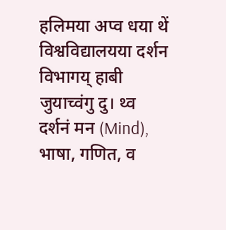हलिमया अप्व धया थें विश्वविद्यालयया दर्शन विभागय् हाबी जुयाच्वंगु दु। थ्व दर्शनं मन (Mind), भाषा, गणित, व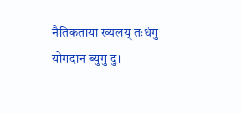नैतिकताया ख्यलय् तःधंगु योगदान ब्युगु दु।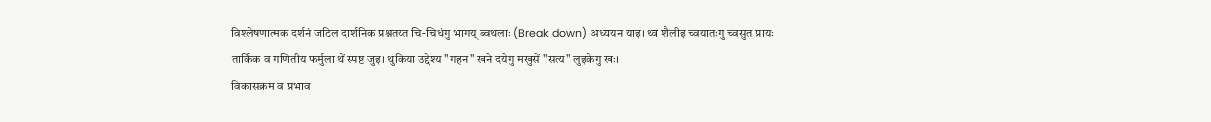विश्लेषणात्मक दर्शनं जटिल दार्शनिक प्रश्नतय्त चि-चिधंगु भागय् ब्वथलाः (Break down) अध्ययन याइ। थ्व शैलीइ च्वयातःगु च्वसुत प्रायः तार्किक व गणितीय फर्मुला थें स्पष्ट जुइ। थुकिया उद्देश्य "गहन" खने दयेगु मखुसें "सत्य" लुइकेगु खः।
विकासक्रम व प्रभाव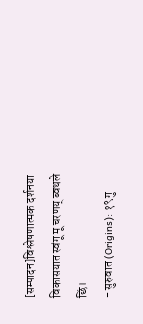[सम्पादन]विश्लेषणात्मक दर्शनया विकासयात स्वंगू मू चरणय् ब्वथले छिं।
- सुरुवात (Origins): १९गु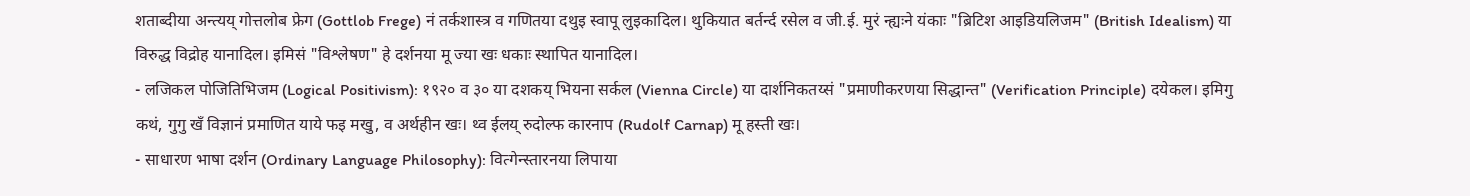शताब्दीया अन्त्यय् गोत्तलोब फ्रेग (Gottlob Frege) नं तर्कशास्त्र व गणितया दथुइ स्वापू लुइकादिल। थुकियात बर्तर्न्द रसेल व जी.ई. मुरं न्ह्यःने यंकाः "ब्रिटिश आइडियलिजम" (British Idealism) या विरुद्ध विद्रोह यानादिल। इमिसं "विश्लेषण" हे दर्शनया मू ज्या खः धकाः स्थापित यानादिल।
- लजिकल पोजितिभिजम (Logical Positivism): १९२० व ३० या दशकय् भियना सर्कल (Vienna Circle) या दार्शनिकतय्सं "प्रमाणीकरणया सिद्धान्त" (Verification Principle) दयेकल। इमिगु कथं, गुगु खँ विज्ञानं प्रमाणित याये फइ मखु, व अर्थहीन खः। थ्व ईलय् रुदोल्फ कारनाप (Rudolf Carnap) मू हस्ती खः।
- साधारण भाषा दर्शन (Ordinary Language Philosophy): वित्गेन्स्तारनया लिपाया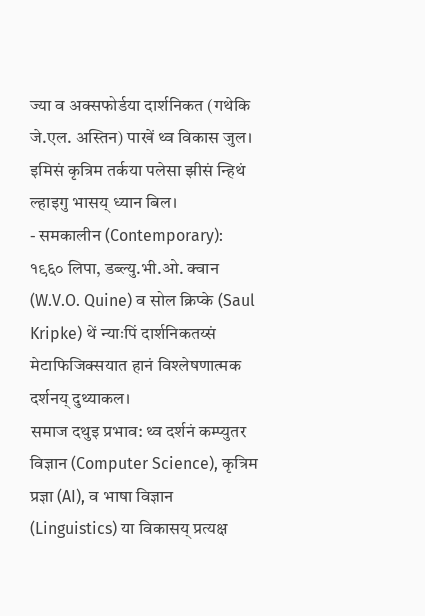ज्या व अक्सफोर्डया दार्शनिकत (गथेकि जे.एल. अस्तिन) पाखें थ्व विकास जुल। इमिसं कृत्रिम तर्कया पलेसा झीसं न्हिथं ल्हाइगु भासय् ध्यान बिल।
- समकालीन (Contemporary): १९६० लिपा, डब्ल्यु.भी.ओ. क्वान (W.V.O. Quine) व सोल क्रिप्के (Saul Kripke) थें न्याःपिं दार्शनिकतय्सं मेटाफिजिक्सयात हानं विश्लेषणात्मक दर्शनय् दुथ्याकल।
समाज दथुइ प्रभाव: थ्व दर्शनं कम्प्युतर विज्ञान (Computer Science), कृत्रिम प्रज्ञा (AI), व भाषा विज्ञान (Linguistics) या विकासय् प्रत्यक्ष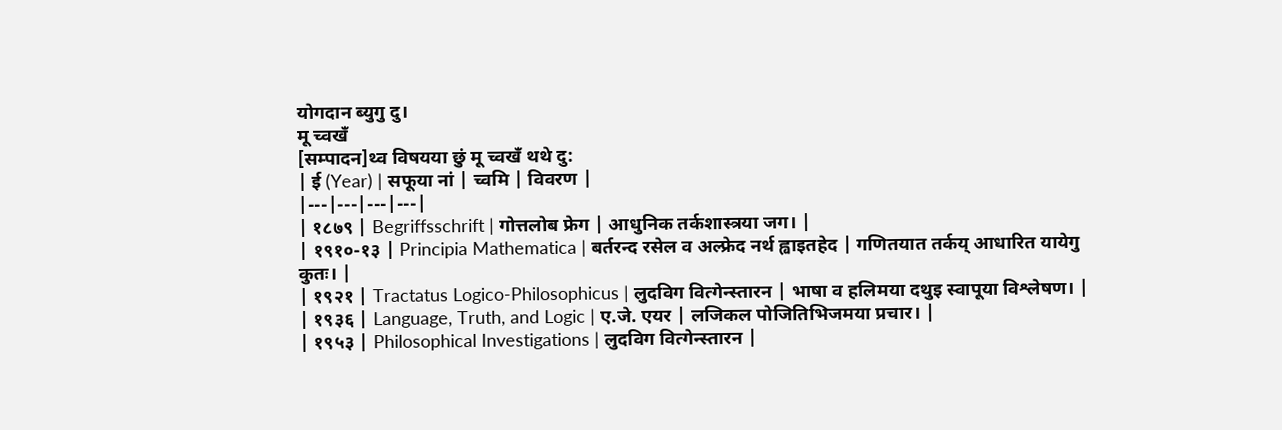योगदान ब्युगु दु।
मू च्वखँ
[सम्पादन]थ्व विषयया छुं मू च्वखँ थथे दु:
| ई (Year) | सफूया नां | च्वमि | विवरण |
|---|---|---|---|
| १८७९ | Begriffsschrift | गोत्तलोब फ्रेग | आधुनिक तर्कशास्त्रया जग। |
| १९१०-१३ | Principia Mathematica | बर्तरन्द रसेल व अल्फ्रेद नर्थ ह्वाइतहेद | गणितयात तर्कय् आधारित यायेगु कुतः। |
| १९२१ | Tractatus Logico-Philosophicus | लुदविग वित्गेन्स्तारन | भाषा व हलिमया दथुइ स्वापूया विश्लेषण। |
| १९३६ | Language, Truth, and Logic | ए.जे. एयर | लजिकल पोजितिभिजमया प्रचार। |
| १९५३ | Philosophical Investigations | लुदविग वित्गेन्स्तारन |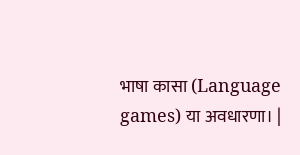भाषा कासा (Language games) या अवधारणा। |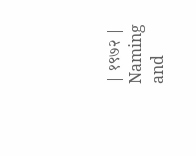| १९७२ | Naming and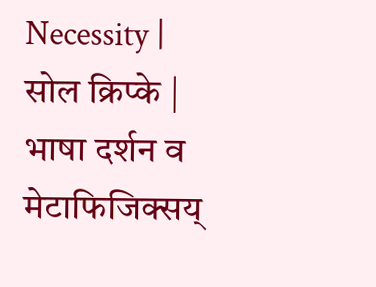Necessity | सोल क्रिप्के | भाषा दर्शन व मेटाफिजिक्सय्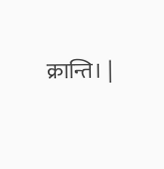क्रान्ति। |